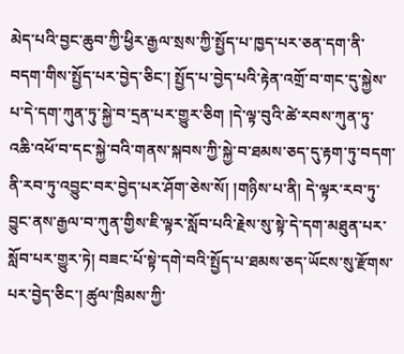མེད་པའི་བྱང་ཆུབ་ཀྱི་ཕྱིར་རྒྱལ་སྲས་ཀྱི་སྤྱོད་པ་ཁྱད་པར་ཅན་དག་ནི་བདག་གིས་སྤྱོད་པར་བྱེད་ཅིང་། སྤྱོད་པ་བྱེད་པའི་རྟེན་འགྲོ་བ་གང་དུ་སྐྱེས་པ་དེ་དག་ཀུན་ཏུ་སྐྱེ་བ་དྲན་པར་གྱུར་ཅིག །དེ་ལྟ་བུའི་ཚེ་རབས་ཀུན་ཏུ་འཆི་འཕོ་བ་དང་སྐྱེ་བའི་གནས་སྐབས་ཀྱི་སྐྱེ་བ་ཐམས་ཅད་དུ་རྟག་ཏུ་བདག་ནི་རབ་ཏུ་འབྱུང་བར་བྱེད་པར་ཤོག་ཅེས་སོ། །གཉིས་པ་ནི། དེ་ལྟར་རབ་ཏུ་བྱུང་ནས་རྒྱལ་བ་ཀུན་གྱིས་ཇི་ལྟར་སློབ་པའི་རྗེས་སུ་སྟེ་དེ་དག་མཐུན་པར་སློབ་པར་གྱུར་ཏེ། བཟང་པོ་སྟེ་དགེ་བའི་སྤྱོད་པ་ཐམས་ཅད་ཡོངས་སུ་རྫོགས་པར་བྱེད་ཅིང་། ཚུལ་ཁྲིམས་ཀྱི་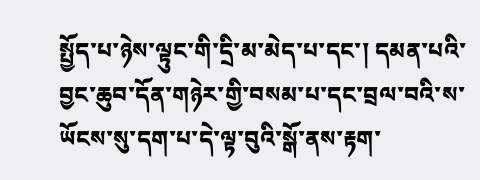སྤྱོད་པ་ཉེས་ལྟུང་གི་དྲི་མ་མེད་པ་དང་། དམན་པའི་བྱང་ཆུབ་དོན་གཉེར་གྱི་བསམ་པ་དང་བྲལ་བའི་ས་ཡོངས་སུ་དག་པ་དེ་ལྟ་བུའི་སྒོ་ནས་རྟག་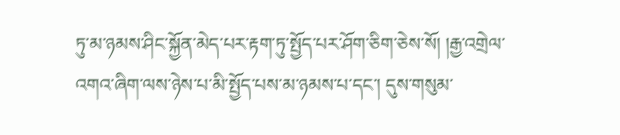ཏུ་མ་ཉམས་ཤིང་སྐྱོན་མེད་པར་རྟག་ཏུ་སྤྱོད་པར་ཤོག་ཅིག་ཅེས་སོ། །རྒྱ་འགྲེལ་འགའ་ཞིག་ལས་ཉེས་པ་མི་སྤྱོད་པས་མ་ཉམས་པ་དང་། དུས་གསུམ་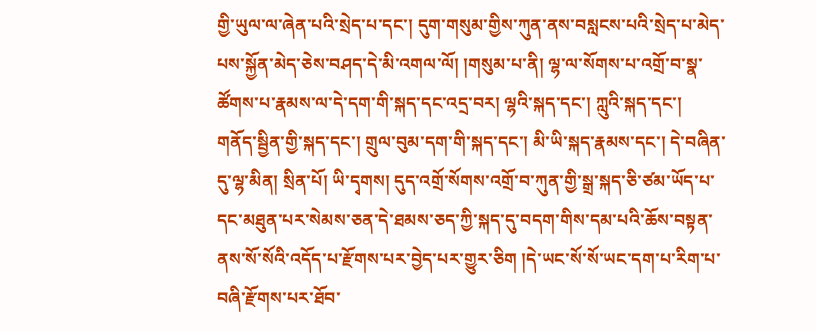གྱི་ཡུལ་ལ་ཞེན་པའི་སྲེད་པ་དང་། དུག་གསུམ་གྱིས་ཀུན་ནས་བསླངས་པའི་སྲེད་པ་མེད་པས་སྐྱོན་མེད་ཅེས་བཤད་དེ་མི་འགལ་ལོ། །གསུམ་པ་ནི། ལྷ་ལ་སོགས་པ་འགྲོ་བ་སྣ་ཚོགས་པ་རྣམས་ལ་དེ་དག་གི་སྐད་དང་འདྲ་བར། ལྷའི་སྐད་དང་། ཀླུའི་སྐད་དང་། གནོད་སྦྱིན་གྱི་སྐད་དང་། གྲུལ་བུམ་དག་གི་སྐད་དང་། མི་ཡི་སྐད་རྣམས་དང་། དེ་བཞིན་དུ་ལྷ་མིན། སྲིན་པོ། ཡི་དྭགས། དུད་འགྲོ་སོགས་འགྲོ་བ་ཀུན་གྱི་སྒྲ་སྐད་ཅི་ཙམ་ཡོད་པ་དང་མཐུན་པར་སེམས་ཅན་དེ་ཐམས་ཅད་ཀྱི་སྐད་དུ་བདག་གིས་དམ་པའི་ཆོས་བསྟན་ནས་སོ་སོའི་འདོད་པ་རྫོགས་པར་བྱེད་པར་གྱུར་ཅིག །དེ་ཡང་སོ་སོ་ཡང་དག་པ་རིག་པ་བཞི་རྫོགས་པར་ཐོབ་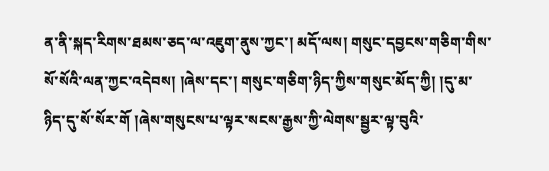ན་ནི་སྐད་རིགས་ཐམས་ཅད་ལ་འཇུག་ནུས་ཀྱང་། མདོ་ལས། གསུང་དབྱངས་གཅིག་གིས་སོ་སོའི་ལན་ཀྱང་འདེབས། །ཞེས་དང་། གསུང་གཅིག་ཉིད་ཀྱིས་གསུང་མོད་ཀྱི། །དུ་མ་ཉིད་དུ་སོ་སོར་གོ །ཞེས་གསུངས་པ་ལྟར་སངས་རྒྱས་ཀྱི་ལེགས་སྦྱར་ལྟ་བུའི་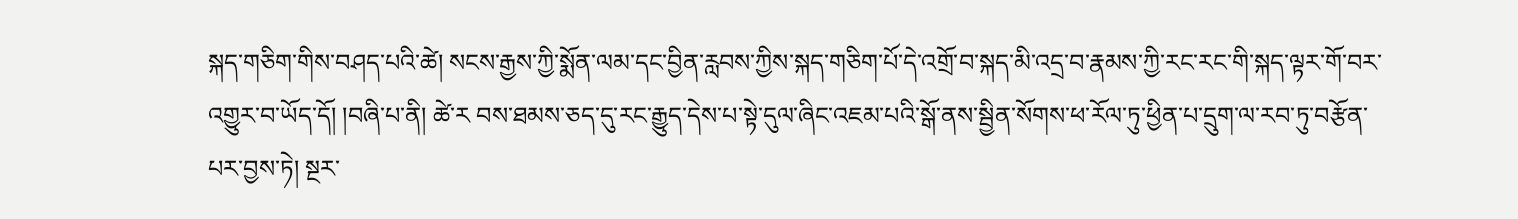སྐད་གཅིག་གིས་བཤད་པའི་ཚེ། སངས་རྒྱས་ཀྱི་སྨོན་ལམ་དང་བྱིན་རླབས་ཀྱིས་སྐད་གཅིག་པོ་དེ་འགྲོ་བ་སྐད་མི་འདྲ་བ་རྣམས་ཀྱི་རང་རང་གི་སྐད་ལྟར་གོ་བར་འགྱུར་བ་ཡོད་དོ། །བཞི་པ་ནི། ཚེ་ར བས་ཐམས་ཅད་དུ་རང་རྒྱུད་དེས་པ་སྟེ་དུལ་ཞིང་འཇམ་པའི་སྒོ་ནས་སྦྱིན་སོགས་ཕ་རོལ་ཏུ་ཕྱིན་པ་དྲུག་ལ་རབ་ཏུ་བརྩོན་པར་བྱས་ཏེ། སྔར་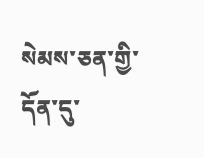སེམས་ཅན་གྱི་དོན་དུ་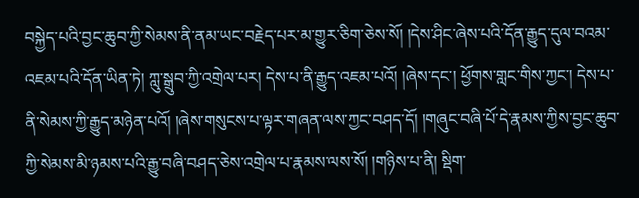བསྐྱེད་པའི་བྱང་ཆུབ་ཀྱི་སེམས་ནི་ནམ་ཡང་བརྗེད་པར་མ་གྱུར་ཅིག་ཅེས་སོ། །དེས་ཤིང་ཞེས་པའི་དོན་རྒྱུད་དུལ་བའམ་འཇམ་པའི་དོན་ཡིན་ཏེ། ཀླུ་སྒྲུབ་ཀྱི་འགྲེལ་པར། དེས་པ་ནི་རྒྱུད་འཇམ་པའོ། །ཞེས་དང་། ཕྱོགས་གླང་གིས་ཀྱང་། དེས་པ་ནི་སེམས་ཀྱི་རྒྱུད་མཉེན་པའོ། །ཞེས་གསུངས་པ་ལྟར་གཞན་ལས་ཀྱང་བཤད་དོ། །གཞུང་བཞི་པོ་དེ་རྣམས་ཀྱིས་བྱང་ཆུབ་ཀྱི་སེམས་མི་ཉམས་པའི་རྒྱུ་བཞི་བཤད་ཅེས་འགྲེལ་པ་རྣམས་ལས་སོ། །གཉིས་པ་ནི། སྡིག་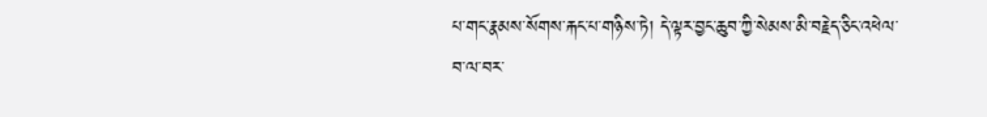པ་གང་རྣམས་སོགས་རྐང་པ་གཉིས་ཏེ། དེ་ལྟར་བྱང་ཆུབ་ཀྱི་སེམས་མི་བརྗེད་ཅིང་འཕེལ་བ་ལ་བར་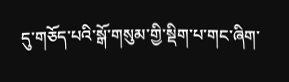དུ་གཅོད་པའི་སྒོ་གསུམ་གྱི་སྡིག་པ་གང་ཞིག་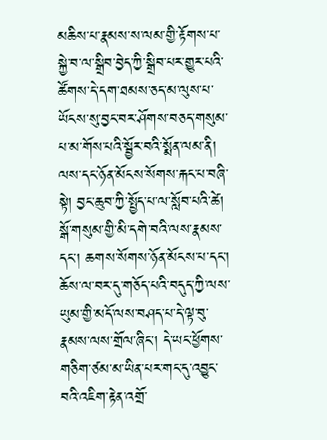མཆིས་པ་རྣམས་ས་ལམ་གྱི་རྟོགས་པ་སྐྱེ་བ་ལ་སྒྲིབ་བྱེད་ཀྱི་སྒྲིབ་པར་གྱུར་པའི་ཚོགས་དེ་དག་ཐམས་ཅད་མ་ལུས་པ་ཡོངས་སུ་བྱང་བར་ཤོགས་བཅད་གསུམ་པ་མ་གོས་པའི་སྦྱོར་བའི་སྨོན་ལམ་ནི། ལས་དང་ཉོན་མོངས་སོགས་རྐང་པ་བཞི་སྟེ། བྱང་ཆུབ་ཀྱི་སྤྱོད་པ་ལ་སློབ་པའི་ཚེ། སྒོ་གསུམ་གྱི་མི་དགེ་བའི་ལས་རྣམས་དང་། ཆགས་སོགས་ཉོན་མོངས་པ་དང་། ཆོས་ལ་བར་དུ་གཅོད་པའི་བདུད་ཀྱི་ལས་ཡུམ་གྱི་མདོ་ལས་བཤད་པ་དེ་ལྟ་བུ་རྣམས་ལས་གྲོལ་ཞིང་། དེ་ཡང་ཕྱོགས་གཅིག་ཙམ་མ་ཡིན་པར་གང་དུ་འབྱུང་བའི་འཇིག་རྟེན་འགྲོ་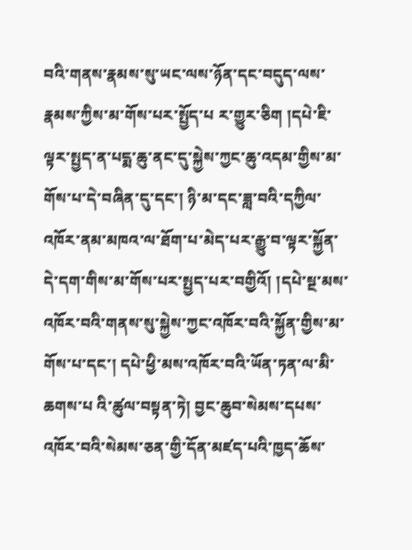བའི་གནས་རྣམས་སུ་ཡང་ལས་ཉོན་དང་བདུད་ལས་རྣམས་ཀྱིས་མ་གོས་པར་སྤྱོད་པ ར་གྱུར་ཅིག །དཔེ་ཇི་ལྟར་སྤྱད་ན་པདྨ་ཆུ་ནང་དུ་སྐྱེས་ཀྱང་ཆུ་འདམ་གྱིས་མ་གོས་པ་དེ་བཞིན་དུ་དང་། ཉི་མ་དང་ཟླ་བའི་དཀྱིལ་འཁོར་ནམ་མཁའ་ལ་ཐོག་པ་མེད་པར་རྒྱུ་བ་ལྟར་སྐྱོན་དེ་དག་གིས་མ་གོས་པར་སྤྱད་པར་བགྱིའོ། །དཔེ་སྔ་མས་འཁོར་བའི་གནས་སུ་སྐྱེས་ཀྱང་འཁོར་བའི་སྐྱོན་གྱིས་མ་གོས་པ་དང་། དཔེ་ཕྱི་མས་འཁོར་བའི་ཡོན་ཏན་ལ་མི་ཆགས་པ འི་ཚུལ་བསྟན་ཏེ། བྱང་ཆུབ་སེམས་དཔས་འཁོར་བའི་སེམས་ཅན་གྱི་དོན་མཛད་པའི་ཁྱད་ཆོས་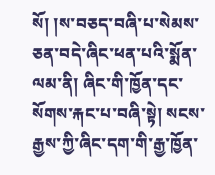སོ། །ས་བཅད་བཞི་པ་སེམས་ཅན་བདེ་ཞིང་ཕན་པའི་སྨོན་ལམ་ནི། ཞིང་གི་ཁྱོན་དང་སོགས་རྐང་པ་བཞི་སྟེ། སངས་རྒྱས་ཀྱི་ཞིང་དག་གི་རྒྱ་ཁྱོན་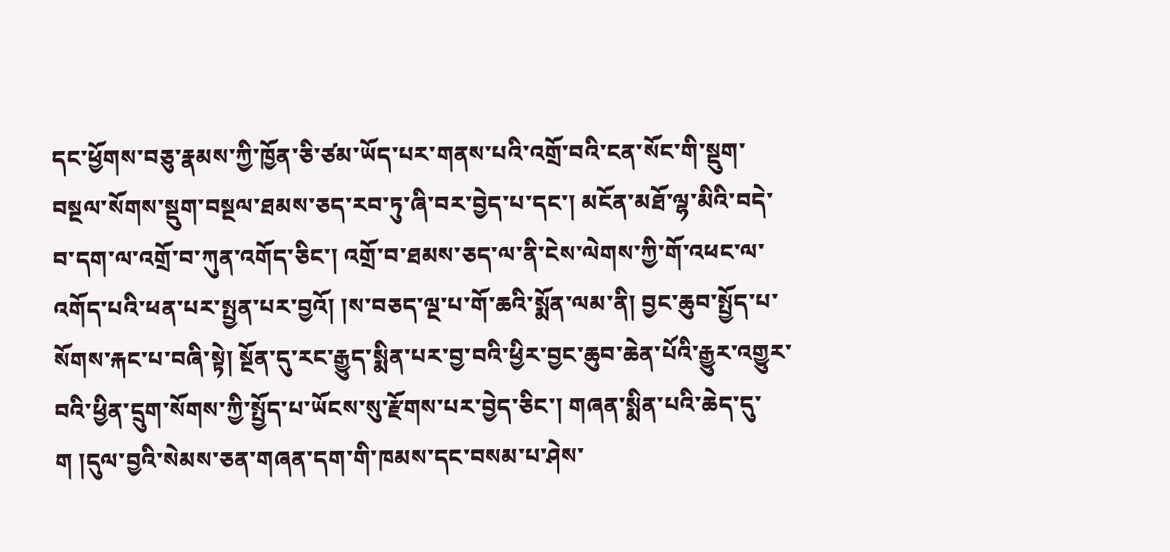དང་ཕྱོགས་བཅུ་རྣམས་ཀྱི་ཁྱོན་ཅི་ཙམ་ཡོད་པར་གནས་པའི་འགྲོ་བའི་ངན་སོང་གི་སྡུག་བསྔལ་སོགས་སྡུག་བསྔལ་ཐམས་ཅད་རབ་ཏུ་ཞི་བར་བྱེད་པ་དང་། མངོན་མཐོ་ལྷ་མིའི་བདེ་བ་དག་ལ་འགྲོ་བ་ཀུན་འགོད་ཅིང་། འགྲོ་བ་ཐམས་ཅད་ལ་ནི་ངེས་ལེགས་ཀྱི་གོ་འཕང་ལ་འགོད་པའི་ཕན་པར་སྤྱན་པར་བྱའོ། །ས་བཅད་ལྔ་པ་གོ་ཆའི་སྨོན་ལམ་ནི། བྱང་ཆུབ་སྤྱོད་པ་སོགས་རྐང་པ་བཞི་སྟེ། སྔོན་དུ་རང་རྒྱུད་སྨིན་པར་བྱ་བའི་ཕྱིར་བྱང་ཆུབ་ཆེན་པོའི་རྒྱུར་འགྱུར་བའི་ཕྱིན་དྲུག་སོགས་ཀྱི་སྤྱོད་པ་ཡོངས་སུ་རྫོགས་པར་བྱེད་ཅིང་། གཞན་སྨིན་པའི་ཆེད་དུ་ག །དུལ་བྱའི་སེམས་ཅན་གཞན་དག་གི་ཁམས་དང་བསམ་པ་ཤེས་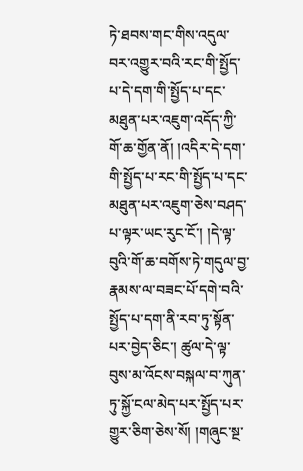ཏེ་ཐབས་གང་གིས་འདུལ་བར་འགྱུར་བའི་རང་གི་སྤྱོད་པ་དེ་དག་གི་སྤྱོད་པ་དང་མཐུན་པར་འཇུག་འདོད་ཀྱི་གོ་ཆ་གྱོན་ནོ། །འདིར་དེ་དག་གི་སྤྱོད་པ་རང་གི་སྤྱོད་པ་དང་མཐུན་པར་འཇུག་ཅེས་བཤད་པ་ལྟར་ཡང་རུང་ངོ་། །དེ་ལྟ་བུའི་གོ་ཆ་བགོས་ཏེ་གདུལ་བྱ་རྣམས་ལ་བཟང་པོ་དགེ་བའི་སྤྱོད་པ་དག་ནི་རབ་ཏུ་སྟོན་པར་བྱེད་ཅིང་། ཚུལ་དེ་ལྟ་བུས་མ་འོངས་བསྐལ་བ་ཀུན་ཏུ་སྐྱོ་ངལ་མེད་པར་སྤྱོད་པར་གྱུར་ཅིག་ཅེས་སོ། །གཞུང་སྔ་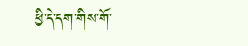ཕྱི་དེ་དག་གིས་གོ་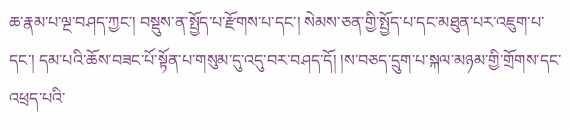ཆ་རྣམ་པ་ལྔ་བཤད་ཀྱང་། བསྡུས་ན་སྤྱོད་པ་རྫོགས་པ་དང་། སེམས་ཅན་གྱི་སྤྱོད་པ་དང་མཐུན་པར་འཇུག་པ་དང་། དམ་པའི་ཆོས་བཟང་པོ་སྟོན་པ་གསུམ་དུ་འདུ་བར་བཤད་དོ། །ས་བཅད་དྲུག་པ་སྐལ་མཉམ་གྱི་གྲོགས་དང་འཕྲད་པའི་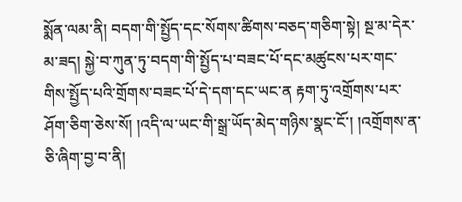སྨོན་ལམ་ནི། བདག་གི་སྤྱོད་དང་སོགས་ཚིགས་བཅད་གཅིག་སྟེ། སྔ་མ་དེར་མ་ཟད། སྐྱེ་བ་ཀུན་ཏུ་བདག་གི་སྤྱོད་པ་བཟང་པོ་དང་མཚུངས་པར་གང་གིས་སྤྱོད་པའི་གྲོགས་བཟང་པོ་དེ་དག་དང་ཡང་ན རྟག་ཏུ་འགྲོགས་པར་ཤོག་ཅིག་ཅེས་སོ། །འདི་ལ་ཡང་གི་སྒྲ་ཡོད་མེད་གཉིས་སྣང་ངོ་། །འགྲོགས་ན་ཅི་ཞིག་བྱ་བ་ནི།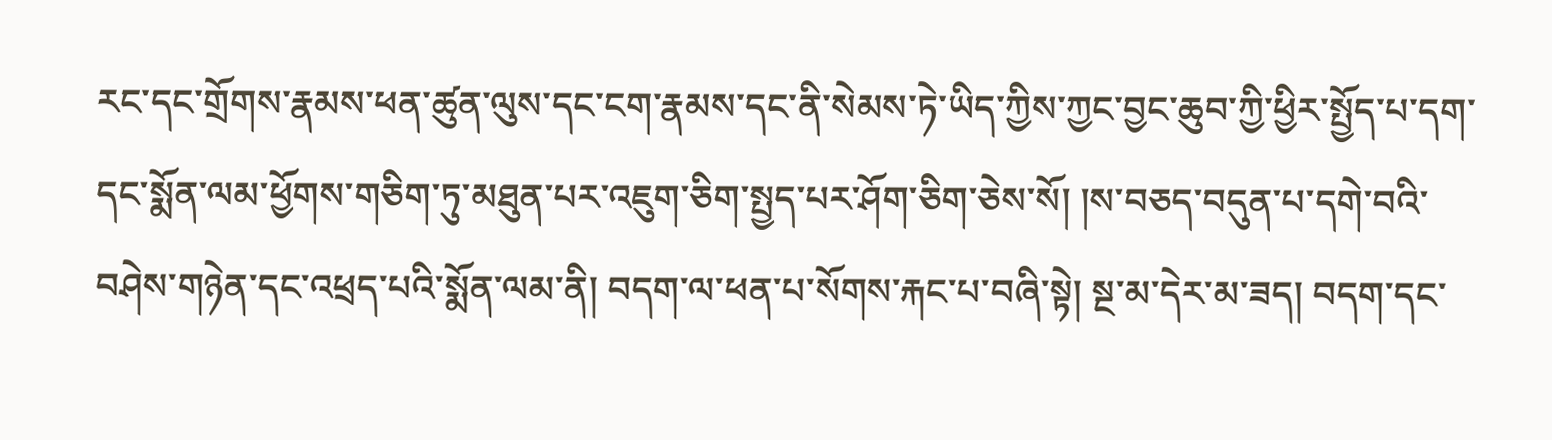རང་དང་གྲོགས་རྣམས་ཕན་ཚུན་ལུས་དང་ངག་རྣམས་དང་ནི་སེམས་ཏེ་ཡིད་ཀྱིས་ཀྱང་བྱང་ཆུབ་ཀྱི་ཕྱིར་སྤྱོད་པ་དག་དང་སྨོན་ལམ་ཕྱོགས་གཅིག་ཏུ་མཐུན་པར་འཇུག་ཅིག་སྤྱད་པར་ཤོག་ཅིག་ཅེས་སོ། །ས་བཅད་བདུན་པ་དགེ་བའི་བཤེས་གཉེན་དང་འཕྲད་པའི་སྨོན་ལམ་ནི། བདག་ལ་ཕན་པ་སོགས་རྐང་པ་བཞི་སྟེ། སྔ་མ་དེར་མ་ཟད། བདག་དང་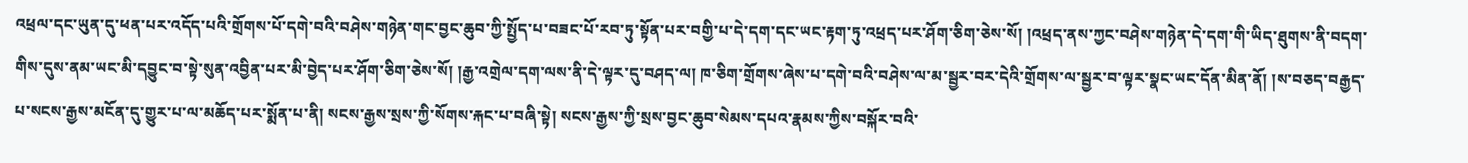འཕྲལ་དང་ཡུན་དུ་ཕན་པར་འདོད་པའི་གྲོགས་པོ་དགེ་བའི་བཤེས་གཉེན་གང་བྱང་ཆུབ་ཀྱི་སྤྱོད་པ་བཟང་པོ་རབ་ཏུ་སྟོན་པར་བགྱི་པ་དེ་དག་དང་ཡང་རྟག་ཏུ་འཕྲད་པར་ཤོག་ཅིག་ཅེས་སོ། །འཕྲད་ནས་ཀྱང་བཤེས་གཉེན་དེ་དག་གི་ཡིད་ཐུགས་ནི་བདག་གིས་དུས་ནམ་ཡང་མི་དབྱུང་བ་སྟེ་སུན་འབྱིན་པར་མི་བྱེད་པར་ཤོག་ཅིག་ཅེས་སོ། །རྒྱ་འགྲེལ་དག་ལས་ནི་དེ་ལྟར་དུ་བཤད་ལ། ཁ་ཅིག་གྲོགས་ཞེས་པ་དགེ་བའི་བཤེས་ལ་མ་སྦྱར་བར་དེའི་གྲོགས་ལ་སྦྱར་བ་ལྟར་སྣང་ཡང་དོན་མིན་ནོ། །ས་བཅད་བརྒྱད་པ་སངས་རྒྱས་མངོན་དུ་གྱུར་པ་ལ་མཆོད་པར་སྨོན་པ་ནི། སངས་རྒྱས་སྲས་ཀྱི་སོགས་རྐང་པ་བཞི་སྟེ། སངས་རྒྱས་ཀྱི་སྲས་བྱང་ཆུབ་སེམས་དཔའ་རྣམས་ཀྱིས་བསྐོར་བའི་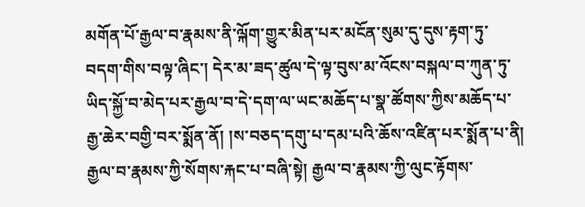མགོན་པོ་རྒྱལ་བ་རྣམས་ནི་ལྐོག་གྱུར་མིན་པར་མངོན་སུམ་དུ་དུས་རྟག་ཏུ་བདག་གིས་བལྟ་ཞིང་། དེར་མ་ཟད་ཚུལ་དེ་ལྟ་བུས་མ་འོངས་བསྐལ་བ་ཀུན་ཏུ་ཡིད་སྐྱོ་བ་མེད་པར་རྒྱལ་བ་དེ་དག་ལ་ཡང་མཆོད་པ་སྣ་ཚོགས་ཀྱིས་མཆོད་པ་རྒྱ་ཆེར་བགྱི་བར་སྨོན་ནོ། །ས་བཅད་དགུ་པ་དམ་པའི་ཆོས་འཛིན་པར་སྨོན་པ་ནི། རྒྱལ་བ་རྣམས་ཀྱི་སོགས་རྐང་པ་བཞི་སྟེ། རྒྱལ་བ་རྣམས་ཀྱི་ལུང་རྟོགས་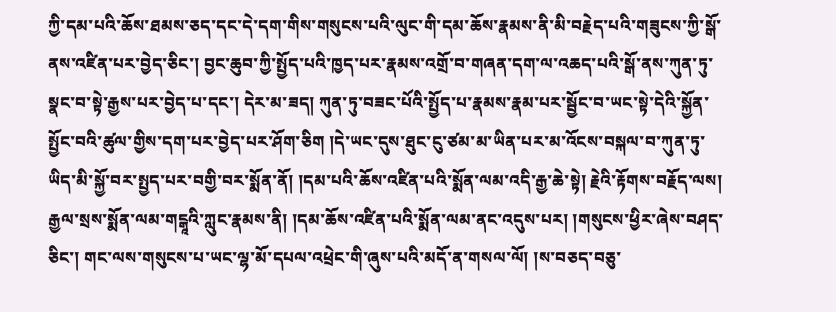ཀྱི་དམ་པའི་ཆོས་ཐམས་ཅད་དང་དེ་དག་གིས་གསུངས་པའི་ལུང་གི་དམ་ཆོས་རྣམས་ནི་མི་བརྗེད་པའི་གཟུངས་ཀྱི་སྒོ་ནས་འཛིན་པར་བྱེད་ཅིང་། བྱང་ཆུབ་ཀྱི་སྤྱོད་པའི་ཁྱད་པར་རྣམས་འགྲོ་བ་གཞན་དག་ལ་འཆད་པའི་སྒོ་ནས་ཀུན་ཏུ་སྣང་བ་སྟེ་རྒྱས་པར་བྱེད་པ་དང་། དེར་མ་ཟད། ཀུན་ཏུ་བཟང་པོའི་སྤྱོད་པ་རྣམས་རྣམ་པར་སྦྱོང་བ་ཡང་སྟེ་དེའི་སྐྱོན་སྤྱོང་བའི་ཚུལ་གྱིས་དག་པར་བྱེད་པར་ཤོག་ཅིག །དེ་ཡང་དུས་ཐུང་ངུ་ཙམ་མ་ཡིན་པར་མ་འོངས་བསྐལ་བ་ཀུན་ཏུ་ཡིད་མི་སྐྱོ་བར་སྤྱད་པར་བགྱི་བར་སྨོན་ནོ། །དམ་པའི་ཆོས་འཛིན་པའི་སྨོན་ལམ་འདི་རྒྱ་ཆེ་སྟེ། རྗེའི་རྟོགས་བརྗོད་ལས། རྒྱལ་སྲས་སྨོན་ལམ་གངྒཱའི་ཀླུང་རྣམས་ནི། །དམ་ཆོས་འཛིན་པའི་སྨོན་ལམ་ནང་འདུས་པར། །གསུངས་ཕྱིར་ཞེས་བཤད་ཅིང་། གང་ལས་གསུངས་པ་ཡང་ལྷ་མོ་དཔལ་འཕྲེང་གི་ཞུས་པའི་མདོ་ན་གསལ་ལོ། །ས་བཅད་བཅུ་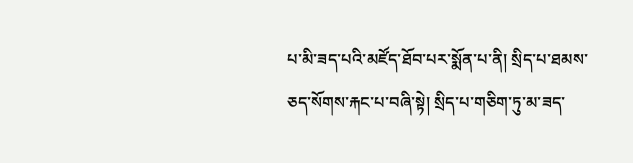པ་མི་ཟད་པའི་མཛོད་ཐོབ་པར་སྨོན་པ་ནི། སྲིད་པ་ཐམས་ཅད་སོགས་རྐང་པ་བཞི་སྟེ། སྲིད་པ་གཅིག་ཏུ་མ་ཟད་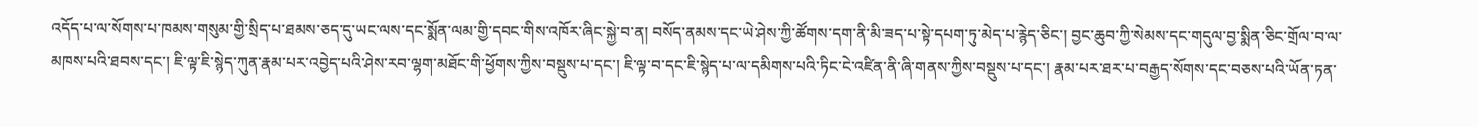འདོད་པ་ལ་སོགས་པ་ཁམས་གསུམ་གྱི་སྲིད་པ་ཐམས་ཅད་དུ་ཡང་ལས་དང་སྨོན་ལམ་གྱི་དབང་གིས་འཁོར་ཞིང་སྐྱེ་བ་ན། བསོད་ནམས་དང་ཡེ་ཤེས་ཀྱི་ཚོགས་དག་ནི་མི་ཟད་པ་སྟེ་དཔག་ཏུ་མེད་པ་རྙེད་ཅིང་། བྱང་ཆུབ་ཀྱི་སེམས་དང་གདུལ་བྱ་སྨིན་ཅིང་གྲོལ་བ་ལ་མཁས་པའི་ཐབས་དང་། ཇི་ལྟ་ཇི་སྙེད་ཀུན་རྣམ་པར་འབྱེད་པའི་ཤེས་རབ་ལྷག་མཐོང་གི་ཕྱོགས་ཀྱིས་བསྡུས་པ་དང་། ཇི་ལྟ་བ་དང་ཇི་སྙེད་པ་ལ་དམིགས་པའི་ཏིང་ངེ་འཛིན་ནི་ཞི་གནས་ཀྱིས་བསྡུས་པ་དང་། རྣམ་པར་ཐར་པ་བརྒྱད་སོགས་དང་བཅས་པའི་ཡོན་ཏན་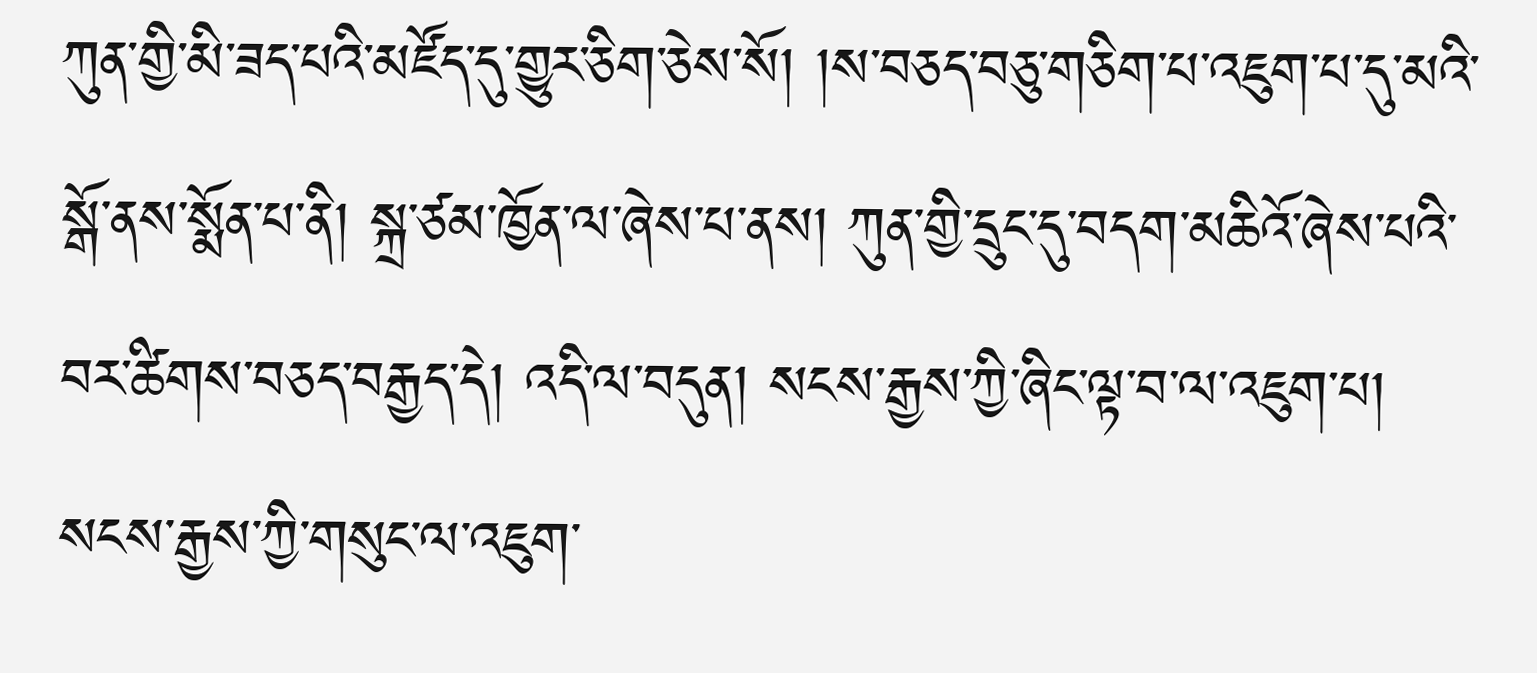ཀུན་གྱི་མི་ཟད་པའི་མཛོད་དུ་གྱུར་ཅིག་ཅེས་སོ། །ས་བཅད་བཅུ་གཅིག་པ་འཇུག་པ་དུ་མའི་སྒོ་ནས་སྨོན་པ་ནི། སྐྲ་ཙམ་ཁྱོན་ལ་ཞེས་པ་ནས། ཀུན་གྱི་དྲུང་དུ་བདག་མཆིའོ་ཞེས་པའི་བར་ཚིགས་བཅད་བརྒྱད་དེ། འདི་ལ་བདུན། སངས་རྒྱས་ཀྱི་ཞིང་ལྟ་བ་ལ་འཇུག་པ། སངས་རྒྱས་ཀྱི་གསུང་ལ་འཇུག་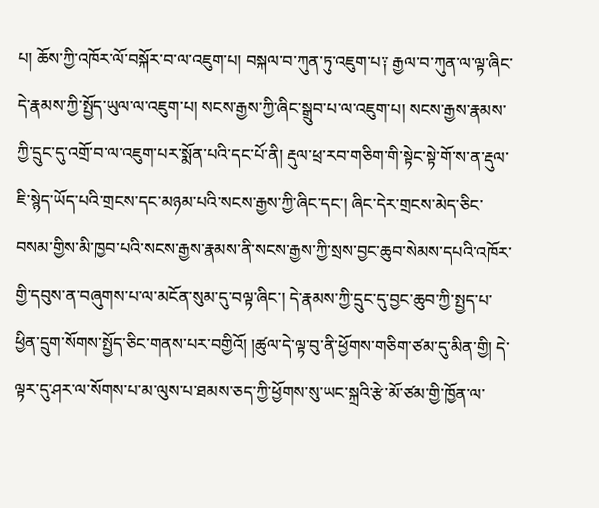པ། ཆོས་ཀྱི་འཁོར་ལོ་བསྐོར་བ་ལ་འཇུག་པ། བསྐལ་བ་ཀུན་ཏུ་འཇུག་པ༑ རྒྱལ་བ་ཀུན་ལ་ལྟ་ཞིང་དེ་རྣམས་ཀྱི་སྤྱོད་ཡུལ་ལ་འཇུག་པ། སངས་རྒྱས་ཀྱི་ཞིང་སྒྲུབ་པ་ལ་འཇུག་པ། སངས་རྒྱས་རྣམས་ཀྱི་དྲུང་དུ་འགྲོ་བ་ལ་འཇུག་པར་སྨོན་པའི་དང་པོ་ནི། རྡུལ་ཕྲ་རབ་གཅིག་གི་སྟེང་སྟེ་གོ་ས་ན་རྡུལ་ཇི་སྙེད་ཡོད་པའི་གྲངས་དང་མཉམ་པའི་སངས་རྒྱས་ཀྱི་ཞིང་དང་། ཞིང་དེར་གྲངས་མེད་ཅིང་བསམ་གྱིས་མི་ཁྱབ་པའི་སངས་རྒྱས་རྣམས་ནི་སངས་རྒྱས་ཀྱི་སྲས་བྱང་ཆུབ་སེམས་དཔའི་འཁོར་གྱི་དབུས་ན་བཞུགས་པ་ལ་མངོན་སུམ་དུ་བལྟ་ཞིང་། དེ་རྣམས་ཀྱི་དྲུང་དུ་བྱང་ཆུབ་ཀྱི་སྤྱད་པ་ཕྱིན་དྲུག་སོགས་སྤྱོད་ཅིང་གནས་པར་བགྱིའོ། །ཚུལ་དེ་ལྟ་བུ་ནི་ཕྱོགས་གཅིག་ཙམ་དུ་མིན་གྱི། དེ་ལྟར་དུ་ཤར་ལ་སོགས་པ་མ་ལུས་པ་ཐམས་ཅད་ཀྱི་ཕྱོགས་སུ་ཡང་སྐྲའི་རྩེ་མོ་ཙམ་གྱི་ཁྱོན་ལ་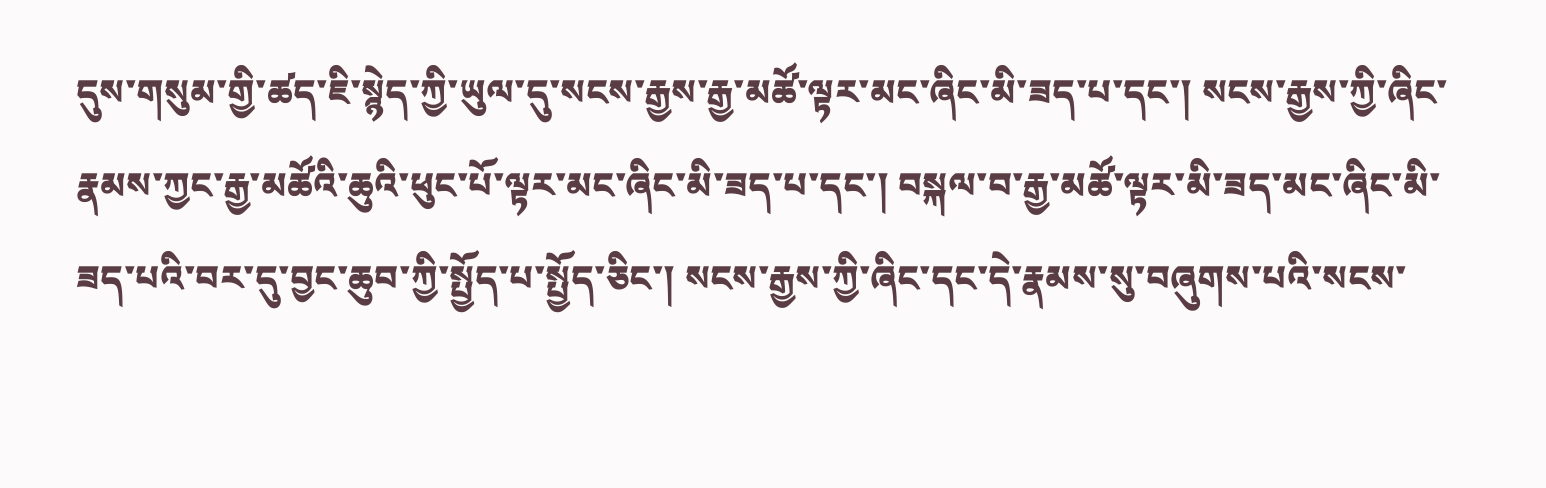དུས་གསུམ་གྱི་ཚད་ཇི་སྙེད་ཀྱི་ཡུལ་དུ་སངས་རྒྱས་རྒྱ་མཚོ་ལྟར་མང་ཞིང་མི་ཟད་པ་དང་། སངས་རྒྱས་ཀྱི་ཞིང་རྣམས་ཀྱང་རྒྱ་མཚོའི་ཆུའི་ཕུང་པོ་ལྟར་མང་ཞིང་མི་ཟད་པ་དང་། བསྐལ་བ་རྒྱ་མཚོ་ལྟར་མི་ཟད་མང་ཞིང་མི་ཟད་པའི་བར་དུ་བྱང་ཆུབ་ཀྱི་སྤྱོད་པ་སྤྱོད་ཅིང་། སངས་རྒྱས་ཀྱི་ཞིང་དང་དེ་རྣམས་སུ་བཞུགས་པའི་སངས་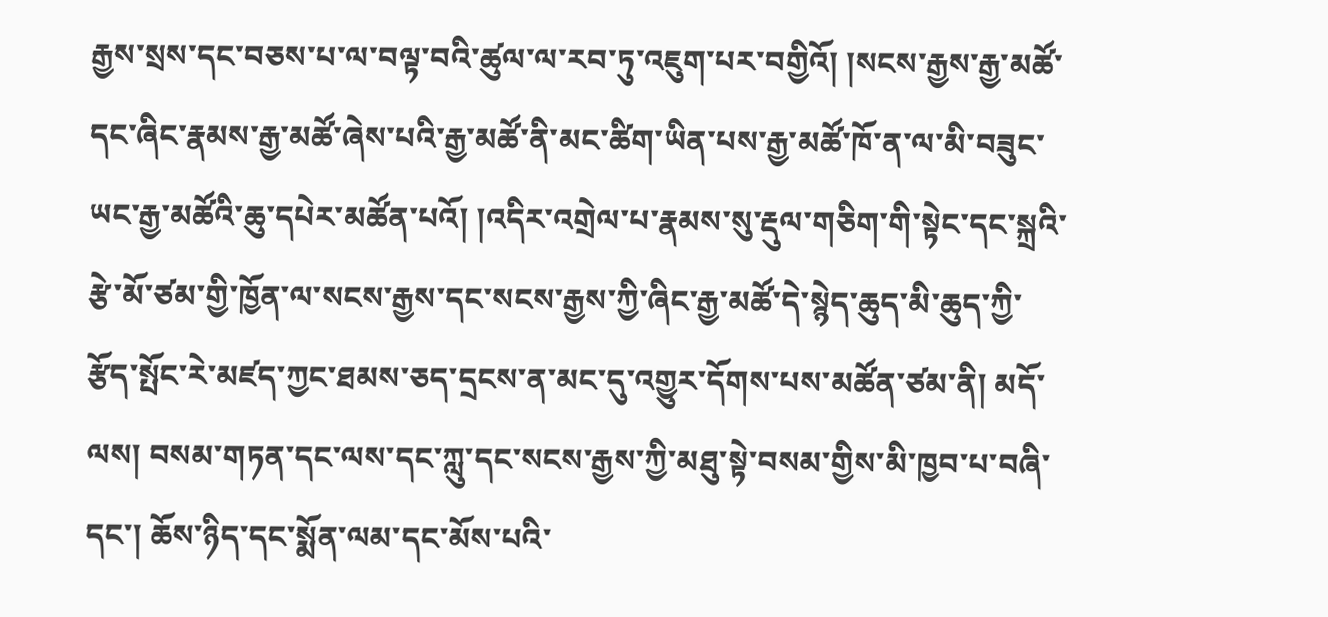རྒྱས་སྲས་དང་བཅས་པ་ལ་བལྟ་བའི་ཚུལ་ལ་རབ་ཏུ་འཇུག་པར་བགྱིའོ། །སངས་རྒྱས་རྒྱ་མཚོ་དང་ཞིང་རྣམས་རྒྱ་མཚོ་ཞེས་པའི་རྒྱ་མཚོ་ནི་མང་ཚིག་ཡིན་པས་རྒྱ་མཚོ་ཁོ་ན་ལ་མི་བཟུང་ཡང་རྒྱ་མཚོའི་ཆུ་དཔེར་མཚོན་པའོ། །འདིར་འགྲེལ་པ་རྣམས་སུ་རྡུལ་གཅིག་གི་སྟེང་དང་སྐྲའི་རྩེ་མོ་ཙམ་གྱི་ཁྱོན་ལ་སངས་རྒྱས་དང་སངས་རྒྱས་ཀྱི་ཞིང་རྒྱ་མཚོ་དེ་སྙེད་ཆུད་མི་ཆུད་ཀྱི་རྩོད་སྤོང་རེ་མཛད་ཀྱང་ཐམས་ཅད་དྲངས་ན་མང་དུ་འགྱུར་དོགས་པས་མཚོན་ཙམ་ནི། མདོ་ལས། བསམ་གཏན་དང་ལས་དང་ཀླུ་དང་སངས་རྒྱས་ཀྱི་མཐུ་སྟེ་བསམ་གྱིས་མི་ཁྱབ་པ་བཞི་དང་། ཆོས་ཉིད་དང་སྨོན་ལམ་དང་མོས་པའི་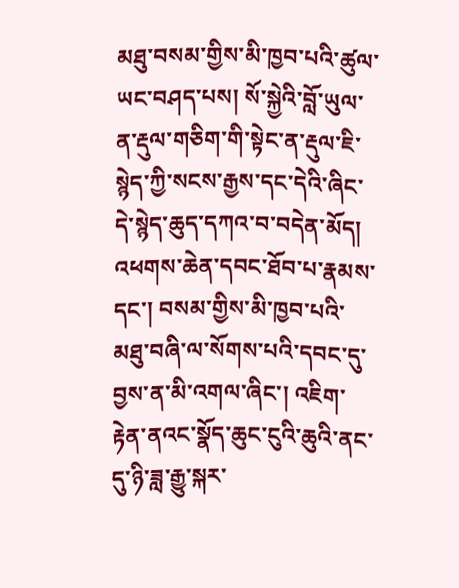མཐུ་བསམ་གྱིས་མི་ཁྱབ་པའི་ཚུལ་ཡང་བཤད་པས། སོ་སྐྱེའི་བློ་ཡུལ་ན་རྡུལ་གཅིག་གི་སྟེང་ན་རྡུལ་ཇི་སྙེད་ཀྱི་སངས་རྒྱས་དང་དེའི་ཞིང་དེ་སྙེད་ཆུད་དཀའ་བ་བདེན་མོད། འཕགས་ཆེན་དབང་ཐོབ་པ་རྣམས་དང་། བསམ་གྱིས་མི་ཁྱབ་པའི་མཐུ་བཞི་ལ་སོགས་པའི་དབང་དུ་བྱས་ན་མི་འགལ་ཞིང་། འཇིག་རྟེན་ནའང་སྣོད་ཆུང་ངུའི་ཆུའི་ནང་དུ་ཉི་ཟླ་རྒྱུ་སྐར་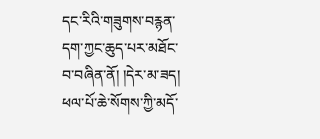དང་རིའི་གཟུགས་བརྙན་དག་ཀྱང་ཆུད་པར་མཐོང་བ་བཞིན་ནོ། །དེར་མ་ཟད། ཕལ་པོ་ཆེ་སོགས་ཀྱི་མདོ་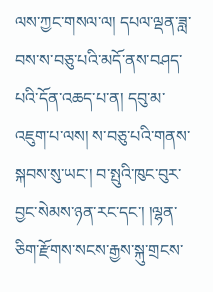ལས་ཀྱང་གསལ་ལ། དཔལ་ལྡན་ཟླ་བས་ས་བཅུ་པའི་མདོ་ནས་བཤད་པའི་དོན་འཆད་པ་ན། དབུ་མ་འཇུག་པ་ལས། ས་བཅུ་པའི་གནས་སྐབས་སུ་ཡང་། བ་སྤུའི་ཁུང་བུར་བྱང་སེམས་ཉན་རང་དང་། །ལྷན་ཅིག་རྫོགས་སངས་རྒྱས་སྐུ་གྲངས་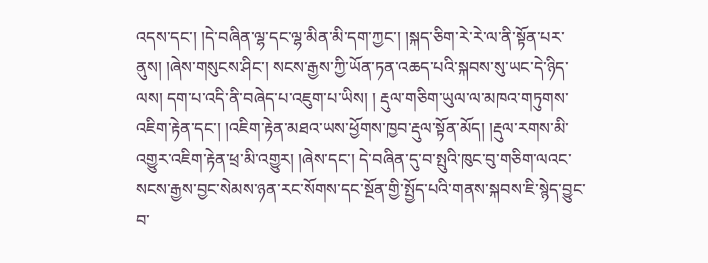འདས་དང་། །དེ་བཞིན་ལྷ་དང་ལྷ་མིན་མི་དག་ཀྱང་། །སྐད་ཅིག་རེ་རེ་ལ་ནི་སྟོན་པར་ནུས། །ཞེས་གསུངས་ཤིང་། སངས་རྒྱས་ཀྱི་ཡོན་ཏན་འཆད་པའི་སྐབས་སུ་ཡང་དེ་ཉིད་ལས། དག་པ་འདི་ནི་བཞེད་པ་འཇུག་པ་ཡིས། ། རྡུལ་གཅིག་ཡུལ་ལ་མཁའ་གཏུགས་འཇིག་རྟེན་དང་། །འཇིག་རྟེན་མཐའ་ཡས་ཕྱོགས་ཁྱབ་རྡུལ་སྟོན་མོད། །རྡུལ་རགས་མི་འགྱུར་འཇིག་རྟེན་ཕྲ་མི་འགྱུར། །ཞེས་དང་། དེ་བཞིན་དུ་བ་སྤུའི་ཁུང་བུ་གཅིག་ལའང་སངས་རྒྱས་བྱང་སེམས་ཉན་རང་སོགས་དང་སྔོན་གྱི་སྤྱོད་པའི་གནས་སྐབས་ཇི་སྙེད་བྱུང་བ་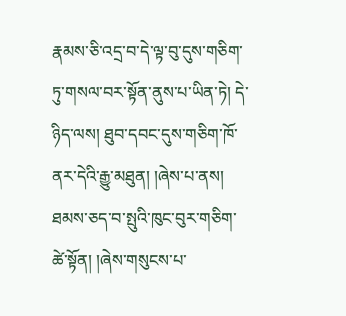རྣམས་ཅི་འདྲ་བ་དེ་ལྟ་བུ་དུས་གཅིག་ཏུ་གསལ་བར་སྟོན་ནུས་པ་ཡིན་ཏེ། དེ་ཉིད་ལས། ཐུབ་དབང་དུས་གཅིག་ཁོ་ནར་དེའི་རྒྱུ་མཐུན། །ཞེས་པ་ནས། ཐམས་ཅད་བ་སྤུའི་ཁུང་བུར་གཅིག་ཚེ་སྟོན། །ཞེས་གསུངས་པ་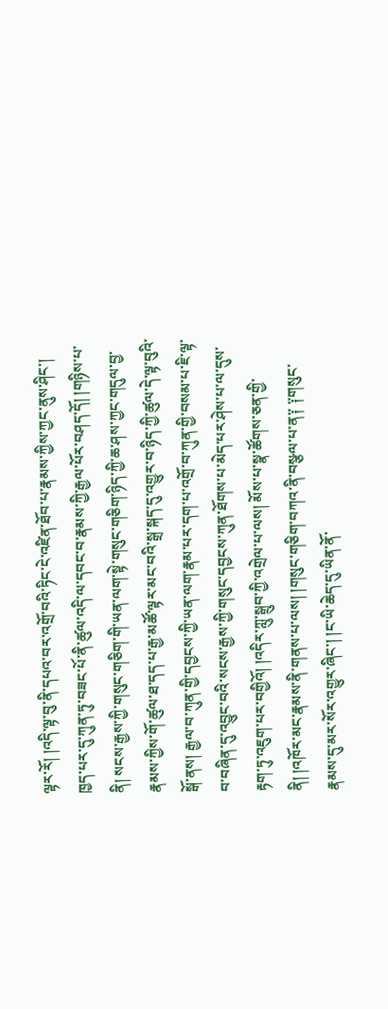ལྟར་རོ། །འདི་ལྟ་བུ་ནི་དཔའ་བར་འགྲོ་བའི་ཏིང་ངེ་འཛིན་ཐོབ་པ་རྣམས་ཀྱིས་ཀྱང་ནུས་ཤིང་། ཁྱད་པར་དུ་ཀུན་ཏུ་བཟང་པོ་ནི་ཚུལ་འདི་ལ་དབང་བ་རྣམས་ཀྱི་རྒྱལ་པོར་བཤད་དོ། །གཉིས་པ་ནི། སངས་རྒྱས་ཀྱི་གསུང་གཅིག་གི་ཡན་ལག་སྟེ་གསུང་གཅིག་ཉིད་ཀྱི་ཆ་ཤས་ཀྱང་གདུལ་བྱ་རྣམས་ཀྱིས་གོ་ཚུལ་ཐ་དད་པ་རྒྱ་མཚོ་ལྟར་མང་བའི་སྒྲ་སྐད་དུ་འགྱུར་བ་ཉིད་ཀྱི་ཚུལ་དེ་ལྟ་བུའི་སྒོ་ནས། རྒྱལ་བ་ཀུན་གྱི་དབྱངས་ཀྱི་ཡན་ལག་རྣམ་པར་དག་པ་འགྲོ་བ་ཀུན་གྱི་བསམ་པ་ཇི་ལྟ་བ་བཞིན་དུ་འབྱུང་བའི་སངས་རྒྱས་ཀྱི་གསུང་དབྱངས་ཀུན་ཐོགས་པ་མེད་པར་ཤེས་པ་ལ་དུས་རྟག་ཏུ་འཇུག་པར་བགྱིའོ། །འདིར་ཀླུ་སྒྲུབ་ཀྱི་འགྲེལ་པ་ལས། མོས་པ་སྣ་ཚོགས་ཅན་གྱི་ནི། །འཁོར་མང་རྣམས་ནི་གནས་པ་ལས། །གསུང་གཅིག་བཀའ་ནི་བསྩལ་པ་ན༑ ༑གསུང་རྣམས་དུ་མར་སོར་འགྱུར་ཞིང་། །ང་ཡི་ཆེད་དུ་ཡིན་ནོ་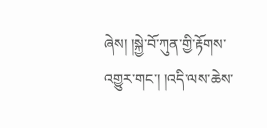ཞེས། །སྐྱེ་བོ་ཀུན་གྱི་རྟོགས་འགྱུར་གང་། །འདི་ལས་ཆེས་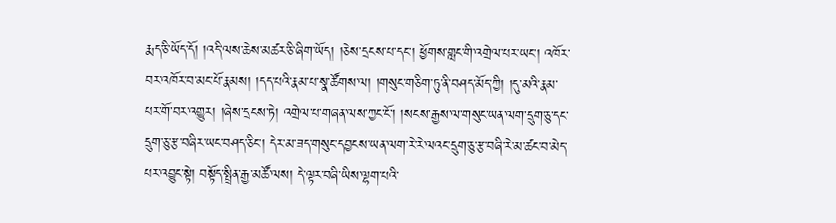རྨད་ཅི་ཡོད་དོ། །འདི་ལས་ཆེས་མཚར་ཅི་ཞིག་ཡོད། །ཅེས་དྲངས་པ་དང་། ཕྱོགས་གླང་གི་འགྲེལ་པར་ཡང་། འཁོར་བར་འཁོར་བ་མང་པོ་རྣམས། །དད་པའི་རྣམ་པ་སྣ་ཚོགས་ལ། །གསུང་གཅིག་ཏུ་ནི་བཤད་མོད་ཀྱི། །དུ་མའི་རྣམ་པར་གོ་བར་འགྱུར། །ཞེས་དྲངས་ཏེ། འགྲེལ་པ་གཞན་ལས་ཀྱང་ངོ་། །སངས་རྒྱས་ལ་གསུང་ཡན་ལག་དྲུག་ཅུ་དང་དྲུག་ཅུ་རྩ་བཞིར་ཡང་བཤད་ཅིང་། དེར་མ་ཟད་གསུང་དབྱངས་ཡན་ལག་རེ་རེ་ལའང་དྲུག་ཅུ་རྩ་བཞི་རེ་མ་ཚང་བ་མེད་པར་འབྱུང་སྟེ། བསྟོད་སྤྲིན་རྒྱ་མཚོ་ལས། དེ་ལྟར་བཞི་ཡིས་ལྷག་པའི་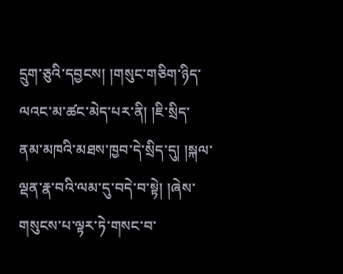དྲུག་ཅུའི་དབྱངས། །གསུང་གཅིག་ཉིད་ལའང་མ་ཚང་མེད་པར་ནི། །ཇི་སྲིད་ནམ་མཁའི་མཐས་ཁྱབ་དེ་སྲིད་དུ། །སྐལ་ལྡན་རྣ་བའི་ལམ་དུ་བདེ་བ་སྟེ། །ཞེས་གསུངས་པ་ལྟར་ཏེ་གསང་བ་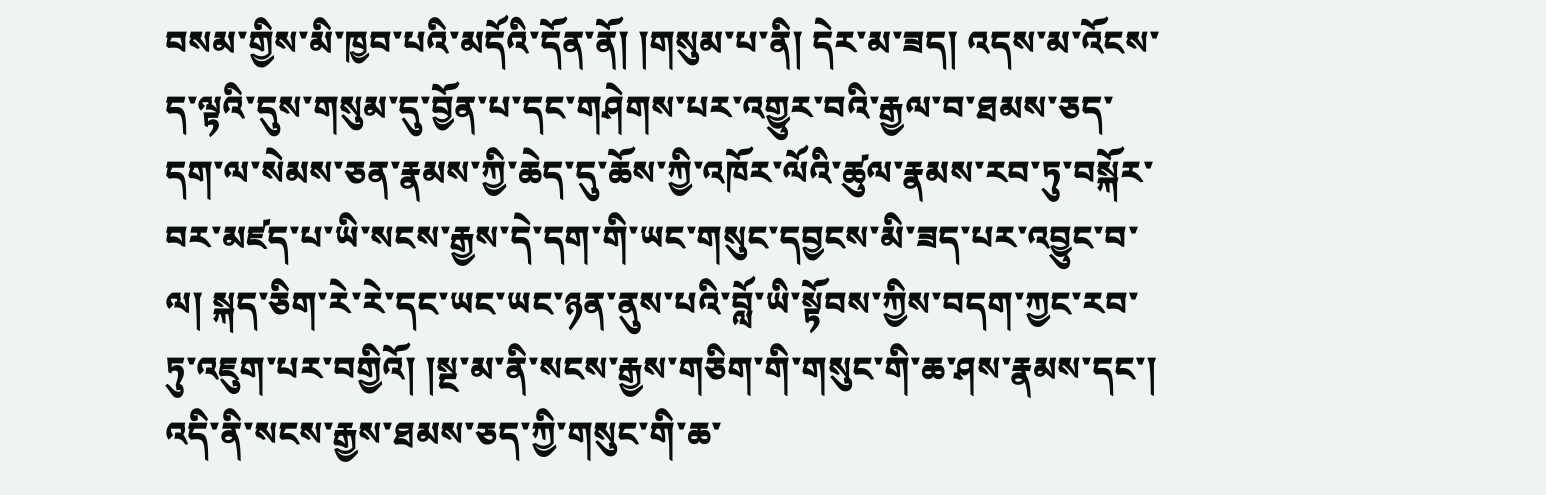བསམ་གྱིས་མི་ཁྱབ་པའི་མདོའི་དོན་ནོ། །གསུམ་པ་ནི། དེར་མ་ཟད། འདས་མ་འོངས་ད་ལྟའི་དུས་གསུམ་དུ་བྱོན་པ་དང་གཤེགས་པར་འགྱུར་བའི་རྒྱལ་བ་ཐམས་ཅད་དག་ལ་སེམས་ཅན་རྣམས་ཀྱི་ཆེད་དུ་ཆོས་ཀྱི་འཁོར་ལོའི་ཚུལ་རྣམས་རབ་ཏུ་བསྐོར་བར་མཛད་པ་ཡི་སངས་རྒྱས་དེ་དག་གི་ཡང་གསུང་དབྱངས་མི་ཟད་པར་འབྱུང་བ་ལ། སྐད་ཅིག་རེ་རེ་དང་ཡང་ཡང་ཉན་ནུས་པའི་བློ་ཡི་སྟོབས་ཀྱིས་བདག་ཀྱང་རབ་ཏུ་འཇུག་པར་བགྱིའོ། །སྔ་མ་ནི་སངས་རྒྱས་གཅིག་གི་གསུང་གི་ཆ་ཤས་རྣམས་དང་། འདི་ནི་སངས་རྒྱས་ཐམས་ཅད་ཀྱི་གསུང་གི་ཆ་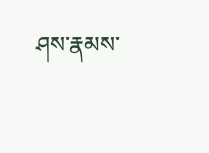ཤས་རྣམས་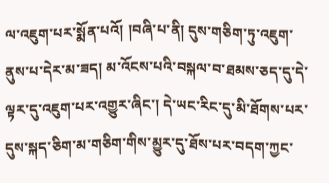ལ་འཇུག་པར་སྨོན་པའོ། །བཞི་པ་ནི། དུས་གཅིག་ཏུ་འཇུག་ནུས་པ་དེར་མ་ཟད། མ་འོངས་པའི་བསྐལ་བ་ཐམས་ཅད་དུ་དེ་ལྟར་དུ་འཇུག་པར་འགྱུར་ཞིང་། དེ་ཡང་རིང་དུ་མི་ཐོགས་པར་དུས་སྐད་ཅིག་མ་གཅིག་གིས་མྱུར་དུ་ཐོས་པར་བདག་ཀྱང་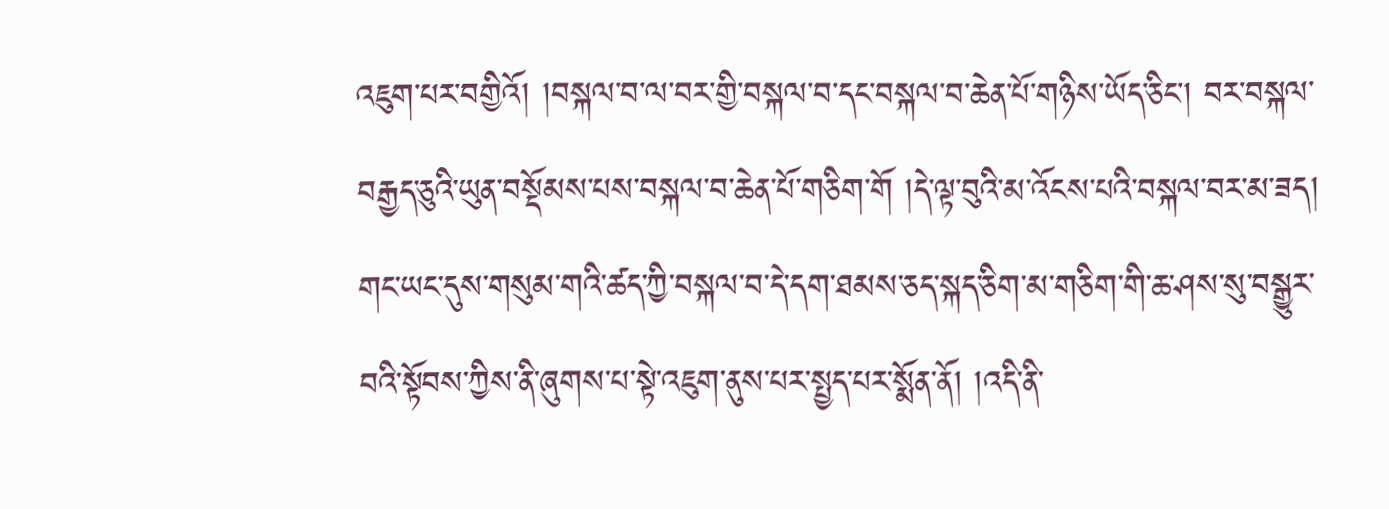འཇུག་པར་བགྱིའོ། །བསྐལ་བ་ལ་བར་གྱི་བསྐལ་བ་དང་བསྐལ་བ་ཆེན་པོ་གཉིས་ཡོད་ཅིང་། བར་བསྐལ་བརྒྱད་ཅུའི་ཡུན་བསྡོམས་པས་བསྐལ་བ་ཆེན་པོ་གཅིག་གོ །དེ་ལྟ་བུའི་མ་འོངས་པའི་བསྐལ་བར་མ་ཟད། གང་ཡང་དུས་གསུམ་གའི་ཚད་ཀྱི་བསྐལ་བ་དེ་དག་ཐམས་ཅད་སྐད་ཅིག་མ་གཅིག་གི་ཆ་ཤས་སུ་བསྒྱུར་བའི་སྟོབས་ཀྱིས་ནི་ཞུགས་པ་སྟེ་འཇུག་ནུས་པར་སྤྱད་པར་སྨོན་ནོ། །འདི་ནི་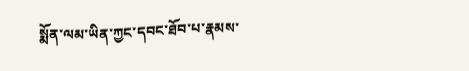སྨོན་ལམ་ཡིན་ཀྱང་དབང་ཐོབ་པ་རྣམས་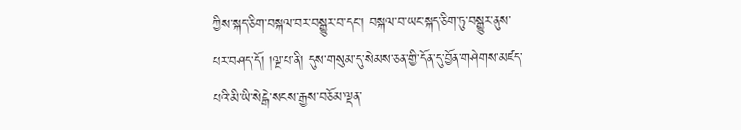ཀྱིས་སྐད་ཅིག་བསྐལ་བར་བསྒྱུར་བ་དང་། བསྐལ་བ་ཡང་སྐད་ཅིག་ཏུ་བསྒྱུར་ནུས་པར་བཤད་དོ། །ལྔ་པ་ནི། དུས་གསུམ་དུ་སེམས་ཅན་གྱི་དོན་དུ་བྱོན་གཤེགས་མཛད་པའི་མི་ཡི་སེངྒེ་སངས་རྒྱས་བཅོམ་ལྡན་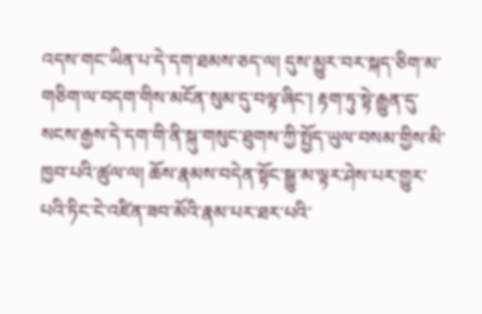འདས་གང་ཡིན་པ་དེ་དག་ཐམས་ཅད་ལ། དུས་མྱུར་བར་སྐད་ཅིག་མ་གཅིག་ལ་བདག་གིས་མངོན་སུམ་དུ་བལྟ་ཞིང་། རྟག་ཏུ་སྟེ་རྒྱུན་དུ་སངས་རྒྱས་དེ་དག་གི་ནི་སྐུ་གསུང་ཐུགས་ཀྱི་སྤྱོད་ཡུལ་བསམ་གྱིས་མི་ཁྱབ་པའི་ཚུལ་ལ། ཆོས་རྣམས་བདེན་སྟོང་སྒྱུ་མ་ལྟར་ཤེས་པར་གྱུར་པའི་ཏིང་ངེ་འཛིན་ཟབ་མོའི་རྣམ་པར་ཐར་པའི་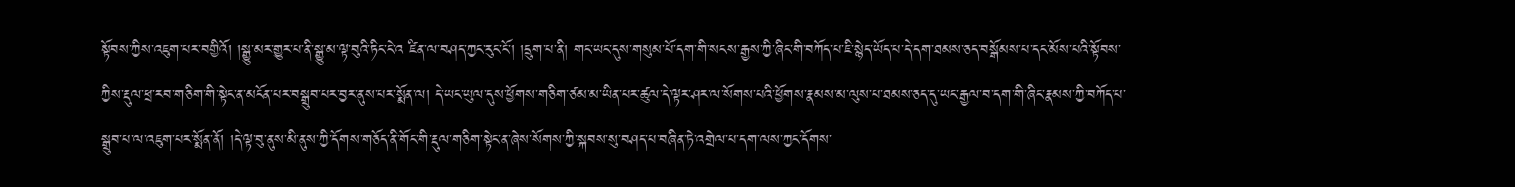སྟོབས་ཀྱིས་འཇུག་པར་བགྱིའོ། །སྒྱུ་མར་གྱུར་པ་ནི་སྒྱུ་མ་ལྟ་བུའི་ཏིང་ངེ་འ ཛིན་ལ་བཤད་ཀྱང་རུང་ངོ་། །དྲུག་པ་ནི། གང་ཡང་དུས་གསུམ་པོ་དག་གི་སངས་རྒྱས་ཀྱི་ཞིང་གི་བཀོད་པ་ཇི་སྙེད་ཡོད་པ་དེ་དག་ཐམས་ཅད་བསྒོམས་པ་དང་མོས་པའི་སྟོབས་ཀྱིས་རྡུལ་ཕྲ་རབ་གཅིག་གི་སྟེང་ན་མངོན་པར་བསྒྲུབ་པར་བྱར་ནུས་པར་སྨོན་ལ། དེ་ཡང་ཡུལ་དུས་ཕྱོགས་གཅིག་ཙམ་མ་ཡིན་པར་ཚུལ་དེ་ལྟར་ཤར་ལ་སོགས་པའི་ཕྱོགས་རྣམས་མ་ལུས་པ་ཐམས་ཅད་དུ་ཡང་རྒྱལ་བ་དག་གི་ཞིང་རྣམས་ཀྱི་བཀོད་པ་སྒྲུབ་པ་ལ་འཇུག་པར་སྨོན་ནོ། །དེ་ལྟ་བུ་ནུས་མི་ནུས་ཀྱི་དོགས་གཅོད་ནི་གོང་གི་རྡུལ་གཅིག་སྟེང་ན་ཞེས་སོགས་ཀྱི་སྐབས་སུ་བཤད་པ་བཞིན་ཏེ་འགྲེལ་པ་དག་ལས་ཀྱང་དོགས་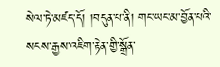སེལ་ཏེ་མཛད་དོ། །བདུན་པ་ནི། གང་ཡང་མ་བྱོན་པའི་སངས་རྒྱས་འཇིག་རྟེན་གྱི་སྒྲོན་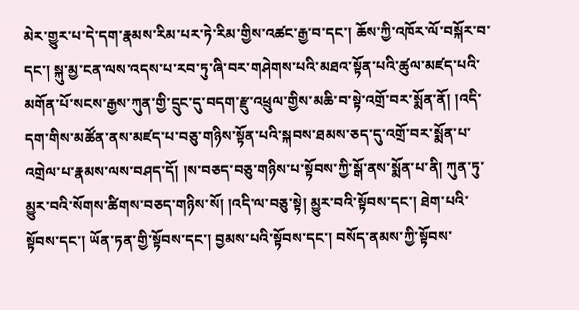མེར་གྱུར་པ་དེ་དག་རྣམས་རིམ་པར་ཏེ་རིམ་གྱིས་འཚང་རྒྱ་བ་དང་། ཆོས་ཀྱི་འཁོར་ལོ་བསྐོར་བ་དང་། སྐུ་མྱ་ངན་ལས་འདས་པ་རབ་ཏུ་ཞི་བར་གཤེགས་པའི་མཐའ་སྟོན་པའི་ཚུལ་མཛད་པའི་མགོན་པོ་སངས་རྒྱས་ཀུན་གྱི་དྲུང་དུ་བདག་རྫུ་འཕྲུལ་གྱིས་མཆི་བ་སྟེ་འགྲོ་བར་སྨོན་ནོ། །འདི་དག་གིས་མཚོན་ནས་མཛད་པ་བཅུ་གཉིས་སྟོན་པའི་སྐབས་ཐམས་ཅད་དུ་འགྲོ་བར་སྨོན་པ་འགྲེལ་པ་རྣམས་ལས་བཤད་དོ། །ས་བཅད་བཅུ་གཉིས་པ་སྟོབས་ཀྱི་སྒོ་ནས་སྨོན་པ་ནི། ཀུན་ཏུ་མྱུར་བའི་སོགས་ཚིགས་བཅད་གཉིས་སོ། །འདི་ལ་བཅུ་སྟེ། མྱུར་བའི་སྟོབས་དང་། ཐེག་པའི་སྟོབས་དང་། ཡོན་ཏན་གྱི་སྟོབས་དང་། བྱམས་པའི་སྟོབས་དང་། བསོད་ནམས་ཀྱི་སྟོབས་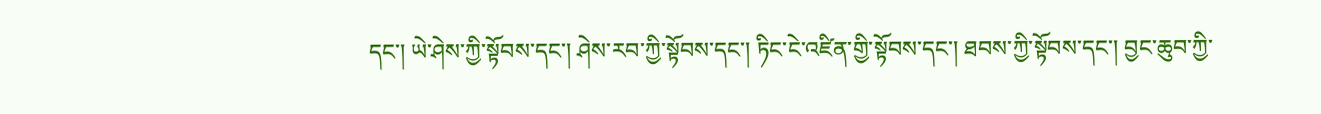དང་། ཡེ་ཤེས་ཀྱི་སྟོབས་དང་། ཤེས་རབ་ཀྱི་སྟོབས་དང་། ཏིང་ངེ་འཛིན་གྱི་སྟོབས་དང་། ཐབས་ཀྱི་སྟོབས་དང་། བྱང་ཆུབ་ཀྱི་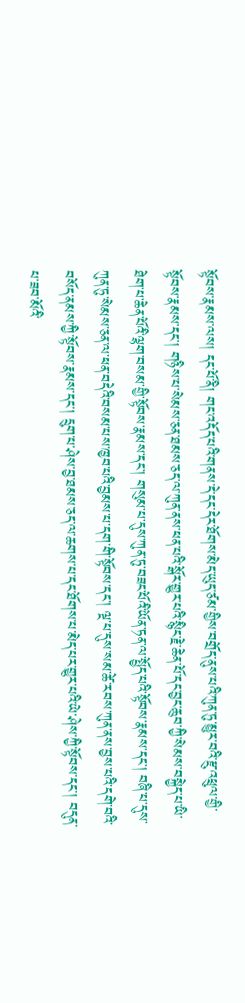སྟོབས་རྣམས་ལས། དང་པོ་ནི། གང་འདོད་པའི་གནས་དེ་དང་དེར་ཐོགས་མེད་ཡུད་ཙམ་གྱིས་བགྲོད་ནུས་པའི་ཀུན་ཏུ་མྱུར་བའི་རྫུ་འཕྲུལ་གྱི་སྟོབས་རྣམས་དང་། གཉིས་པ་སེམས་ཅན་ཐམས་ཅད་ལ་ཀུན་ནས་ཕན་པའི་སྒོར་གྱུར་པའི་སྙིང་རྗེ་ཆེན་པོ་དང་བྱང་ཆུབ་ཀྱི་སེམས་བསྐྱེད་པ་ཡི་ཐེག་པ་ཆེན་པོའི་ལྷག་བསམ་གྱི་སྟོབས་རྣམས་དང་། གསུམ་པ་དུས་ཀུན་ཏུ་བཟང་པོའི་ཡོན་ཏན་ལ་སྤྱོད་པའི་སྟོབས་རྣམས་དང་། བཞི་པ་དུས་ཀུན་ཏུ་སེམས་ཅན་ལ་ཕན་བདེའི་བསམ་པས་ཁྱབ་པའི་བྱམས་པ་དག་གི་སྟོབས་དང་། ལྔ་པ་དུས་སམ་ཚེ་རབས་ཀུན་ནས་བྱས་པའི་དགེ་བའི་བསོད་ནམས་ཀྱི་སྟོབས་རྣམས་དང་། དྲུག་པ་ཤེས་བྱ་ཐམས་ཅད་ལ་ཆགས་པ་དང་ཐོགས་པ་མེད་པར་གྱུར་པའི་ཡེ་ཤེས་ཀྱི་སྟོབས་དང་། བདུན་པ་ཟབ་མོའི་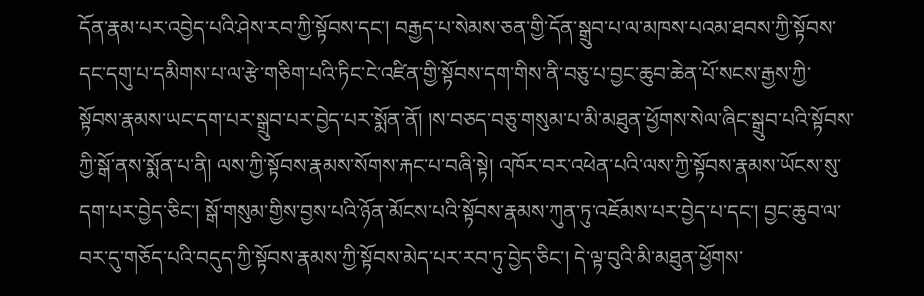དོན་རྣམ་པར་འབྱེད་པའི་ཤེས་རབ་ཀྱི་སྟོབས་དང་། བརྒྱད་པ་སེམས་ཅན་གྱི་དོན་སྒྲུབ་པ་ལ་མཁས་པའམ་ཐབས་ཀྱི་སྟོབས་དང་དགུ་པ་དམིགས་པ་ལ་རྩེ་གཅིག་པའི་ཏིང་ངེ་འཛིན་གྱི་སྟོབས་དག་གིས་ནི་བཅུ་པ་བྱང་ཆུབ་ཆེན་པོ་སངས་རྒྱས་ཀྱི་སྟོབས་རྣམས་ཡང་དག་པར་སྒྲུབ་པར་བྱེད་པར་སྨོན་ནོ། །ས་བཅད་བཅུ་གསུམ་པ་མི་མཐུན་ཕྱོགས་སེལ་ཞིང་སྒྲུབ་པའི་སྟོབས་ཀྱི་སྒོ་ནས་སྨོན་པ་ནི། ལས་ཀྱི་སྟོབས་རྣམས་སོགས་རྐང་པ་བཞི་སྟེ། འཁོར་བར་འཕེན་པའི་ལས་ཀྱི་སྟོབས་རྣམས་ཡོངས་སུ་དག་པར་བྱེད་ཅིང་། སྒོ་གསུམ་གྱིས་བྱས་པའི་ཉོན་མོངས་པའི་སྟོབས་རྣམས་ཀུན་ཏུ་འཇོམས་པར་བྱེད་པ་དང་། བྱང་ཆུབ་ལ་བར་དུ་གཅོད་པའི་བདུད་ཀྱི་སྟོབས་རྣམས་ཀྱི་སྟོབས་མེད་པར་རབ་ཏུ་བྱེད་ཅིང་། དེ་ལྟ་བུའི་མི་མཐུན་ཕྱོགས་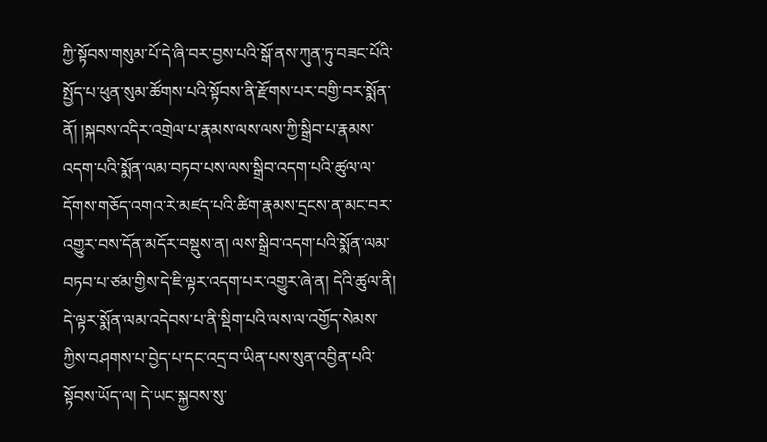ཀྱི་སྟོབས་གསུམ་པོ་དེ་ཞི་བར་བྱས་པའི་སྒོ་ནས་ཀུན་ཏུ་བཟང་པོའི་སྤྱོད་པ་ཕུན་སུམ་ཚོགས་པའི་སྟོབས་ནི་རྫོགས་པར་བགྱི་བར་སྨོན་ནོ། །སྐབས་འདིར་འགྲེལ་པ་རྣམས་ལས་ལས་ཀྱི་སྒྲིབ་པ་རྣམས་འདག་པའི་སྨོན་ལམ་བཏབ་པས་ལས་སྒྲིབ་འདག་པའི་ཚུལ་ལ་དོགས་གཅོད་འགའ་རེ་མཛད་པའི་ཚིག་རྣམས་དྲངས་ན་མང་བར་འགྱུར་བས་དོན་མདོར་བསྡུས་ན། ལས་སྒྲིབ་འདག་པའི་སྨོན་ལམ་བཏབ་པ་ཙམ་གྱིས་དེ་ཇི་ལྟར་འདག་པར་འགྱུར་ཞེ་ན། དེའི་ཚུལ་ནི། དེ་ལྟར་སྨོན་ལམ་འདེབས་པ་ནི་སྡིག་པའི་ལས་ལ་འགྱོད་སེམས་ཀྱིས་བཤགས་པ་བྱེད་པ་དང་འདྲ་བ་ཡིན་པས་སུན་འབྱིན་པའི་སྟོབས་ཡོད་ལ། དེ་ཡང་སྐྱབས་སུ་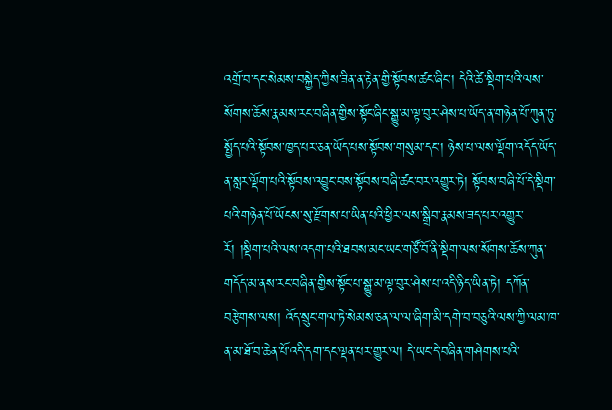འགྲོ་བ་དང་སེམས་བསྐྱེད་ཀྱིས་ཟིན་ན་རྟེན་གྱི་སྟོབས་ཚང་ཞིང་། དེའི་ཚེ་སྡིག་པའི་ལས་སོགས་ཆོས་རྣམས་རང་བཞིན་གྱིས་སྟོང་ཞིང་སྒྱུ་མ་ལྟ་བུར་ཤེས་པ་ཡོད་ན་གཉེན་པོ་ཀུན་ཏུ་སྤྱོད་པའི་སྟོབས་ཁྱད་པར་ཅན་ཡོད་པས་སྟོབས་གསུམ་དང་། ཉེས་པ་ལས་ལྡོག་འདོད་ཡོད་ན་སླར་ལྡོག་པའི་སྟོབས་འབྱུང་བས་སྟོབས་བཞི་ཚང་བར་འགྱུར་ཏེ། སྟོབས་བཞི་པོ་དེ་སྡིག་པའི་གཉེན་པོ་ཡོངས་སུ་རྫོགས་པ་ཡིན་པའི་ཕྱིར་ལས་སྒྲིབ་རྣམས་ཟད་པར་འགྱུར་རོ། །སྡིག་པའི་ལས་འདག་པའི་ཐབས་མང་ཡང་གཙོ་བོ་ནི་སྡིག་ལས་སོགས་ཆོས་ཀུན་གདོད་མ་ནས་རང་བཞིན་གྱིས་སྟོང་པ་སྒྱུ་མ་ལྟ་བུར་ཤེས་པ་འདི་ཉིད་ཡིན་ཏེ། དཀོན་བརྩེགས་ལས། འོད་སྲུང་གལ་ཏེ་སེམས་ཅན་ལ་ལ་ཞིག་མི་དགེ་བ་བཅུའི་ལས་ཀྱི་ལམ་ཁ་ན་མ་ཐོ་བ་ཆེན་པོ་འདི་དག་དང་ལྡན་པར་གྱུར་ལ། དེ་ཡང་དེ་བཞིན་གཤེགས་པའི་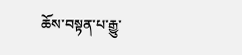ཆོས་བསྟན་པ་རྒྱུ་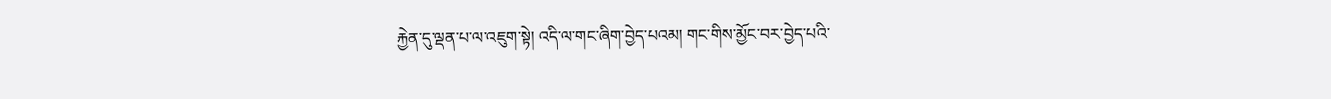རྐྱེན་དུ་ལྡན་པ་ལ་འཇུག་སྟེ། འདི་ལ་གང་ཞིག་བྱེད་པའམ། གང་གིས་མྱོང་བར་བྱེད་པའི་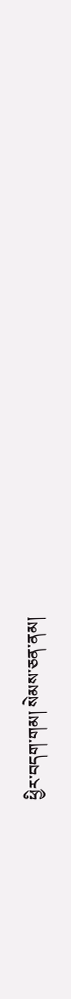ཕྱིར་བདག་གམ། སེམས་ཅན་ནམ།